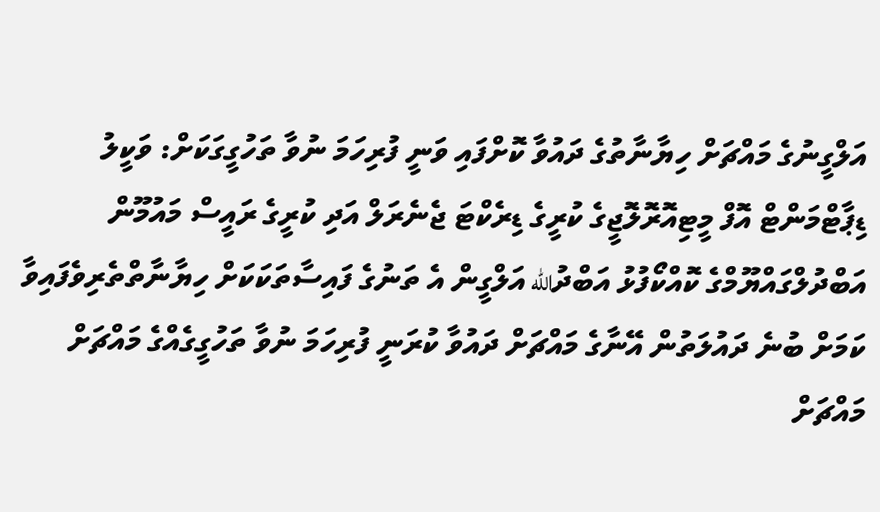އަލްގީނުގެ މައްޗަށް ހިޔާނާތުގެ ދައުވާ ކޮށްފައި ވަނީ ފުރިހަމަ ނުވާ ތަހުގީގަކަށް: ވަކީލު
ޑިޕާޓްމަންޓް އޮފް މީޓިއޮރޮލޮޖީގެ ކުރީގެ ޑިރެކްޓަ ޖެނެރަލް އަދި ކުރީގެ ރައީސް މައުމޫން އަބްދުލްގައްޔޫމްގެ ކޮއްކޯފުޅު އަބްދުالله އަލްގީން އެ ތަނުގެ ފައިސާތަކަކަށް ހިޔާނާތްތެރިވެފައިވާ ކަމަށް ބުނެ ދައުލަތުން އޭނާގެ މައްޗަށް ދައުވާ ކުރަނީ ފުރިހަމަ ނުވާ ތަހުގީގެއްގެ މައްޗަށް މައްޗަށް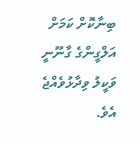ބިނާކޮށް ކަމަށް އަލްގީންގެ ގާނޫނީ ވަކީލު ވިދާޅުވެއްޖެ އެވެ.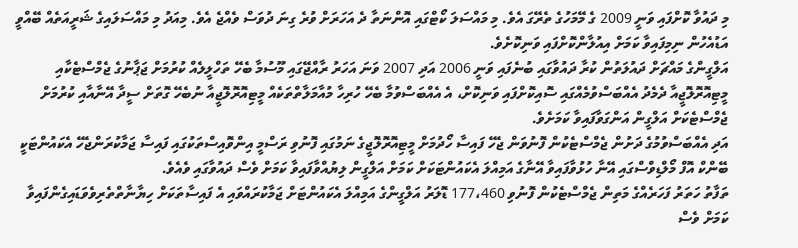މި ދައުވާ ކޮށްފައި ވަނީ 2009 ގެ މޭމަހުގެ ތެރޭގަ އެވެ. މި މައްސަލަ ކޯޓްގައި އޮންނަތާ ދެ އަހަރަށް ވުރެ ގިނަ ދުވަސް ވެއްޖެ އެވެ. މިއަދު މި މައްސަލައިގެ ޝަރީއަތެއް ބޭއްވީ އަޑުއެހުން ނިމިފައިވާ ކަމަށް އިއުލާންކޮށްފައި ވަނިކޮށެވެ.
އަލްގީންގެ މައްޗަށް ދައުލަތުން ކުރާ ދައުވާގައި ބުނެފައި ވަނީ 2006 އަދި 2007 ވަނަ އަހަރު ރާއްޖޭގައި މޫސުމާ ބެހޭ ތަހްލީލެއް ކުރުމަށް ޖަޕާނުގެ ޖެމްސްޓެކާއި މީޓިއޮރޮލޮޖީއާ ދެމެދު އެއްބަސްވުމެއްގައި ސޮއިކޮށްފައި ވަނިކޮށް، އެ އެއްބަސްވުމާ ބެހޭ ހުރިހާ މުއާމަލާތްތަކެއް މީޓިއޮރޮލޮޖީއާ ނުބެހޭ ގޮތަށް ސީދާ އޭނާއާއި ކުރުމަށް ޖެމްސްޓެކަށް އަލްގީން އަންގަވާފައިވާ ކަމަށެވެ.
އަދި އެއްބަސްވުމުގެ ދަށުން ޖެމްސްޓެކުން ފޮނުވަން ޖެހޭ ފައިސާ ހޯދުމަށް މީޓިއޮރޮލޮޖީގެ ނަމުގައި ފޮނުވި ރަސްމީ އިންވޮއިސްތަކުގައި ފައިސާ ޖަމާކުރަންޖެހޭ އެކައުންޓަކީ ބޭންކް އޮފް މޯލްޑިވްސްގައި އޭނާ ހުޅުވާފައިވާ އޭނާގެ އަމިއްލަ އެކައުންޓަކަށް ކަމަށް އަލްގީން ލިޔުއްވާފައިވާ ކަމަށް ވެސް ދައުވާގައި ވެއެވެ.
ތަފާތު ހަތަރު ފަހަރެއްގެ މަތިން ޖެމްސްޓެކުން ފޮނުވި 177،460 ޑޮލަރު އަލްގީންގެ އަމިއްލަ އެކައުންޓަށް ޖަމާކުރައްވައި އެ ފައިސާތަކަށް ހިޔާނާތްތެރިވެވަޑައިގެންފައިވާ ކަމަށް ވެސް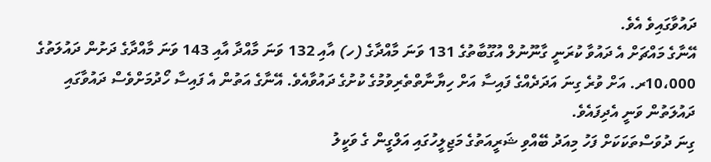ދައުވާގައިވެ އެވެ.
އޭނާގެ މައްޗަށް އެ ދައުވާ ކުރަނީ ގާނޫނުލް އުގޫބާތުގެ 131 ވަނަ މާއްދާގެ (ހ) އާއި 132 ވަނަ މާއްދާ އާއި 143 ވަނަ މާއްދާގެ ދަށުން ދައުލަތުގެ 10،000ރ. އަށް ވުރެ ގިނަ އަދަދެއްގެ ފައިސާ އަށް ހިޔާނާތްތެރިވުމުގެ ކުށުގެ ދައުވާއެވެ. އޭނާގެ އަތުން އެ ފައިސާ ހޯދުމަށްވެސް ދައުވާގައި ދައުލަތުން ވަނީ އެދިފައެވެ.
ގިނަ ދުވަސްތަކަކަށް ފަހު މިއަދު ބޭއްވި ޝަރީއަތުގެ މަޖިލީހުގައި އަލްގީން ގެ ވަކީލު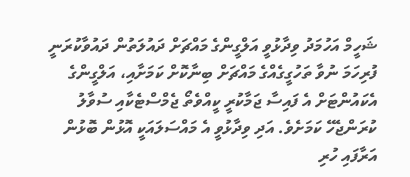ޝަހީމް އަހުމަދު ވިދާޅުވީ އަލްގީންގެ މައްޗަށް ދައުލަތުން ދައުވާކުރަނީ ފުރިހަމަ ނުވާ ތަހުގީގެއްގެ މައްޗަށް ބިނާކޮށް ކަމަށާއި، އަލްގީންގެ އެކައުންޓަށް އެ ފައިސާ ޖަމާކުރީ ކީއްވެތޯ ޖެމްސްޓެކާއި ސުވާލު ކުރަންޖެހޭ ކަމަށެވެ. އަދި ވިދާޅުވީ އެ މައްސަލައަކީ އޮޅުން ބޮޅުން އަރާފައި ހުރި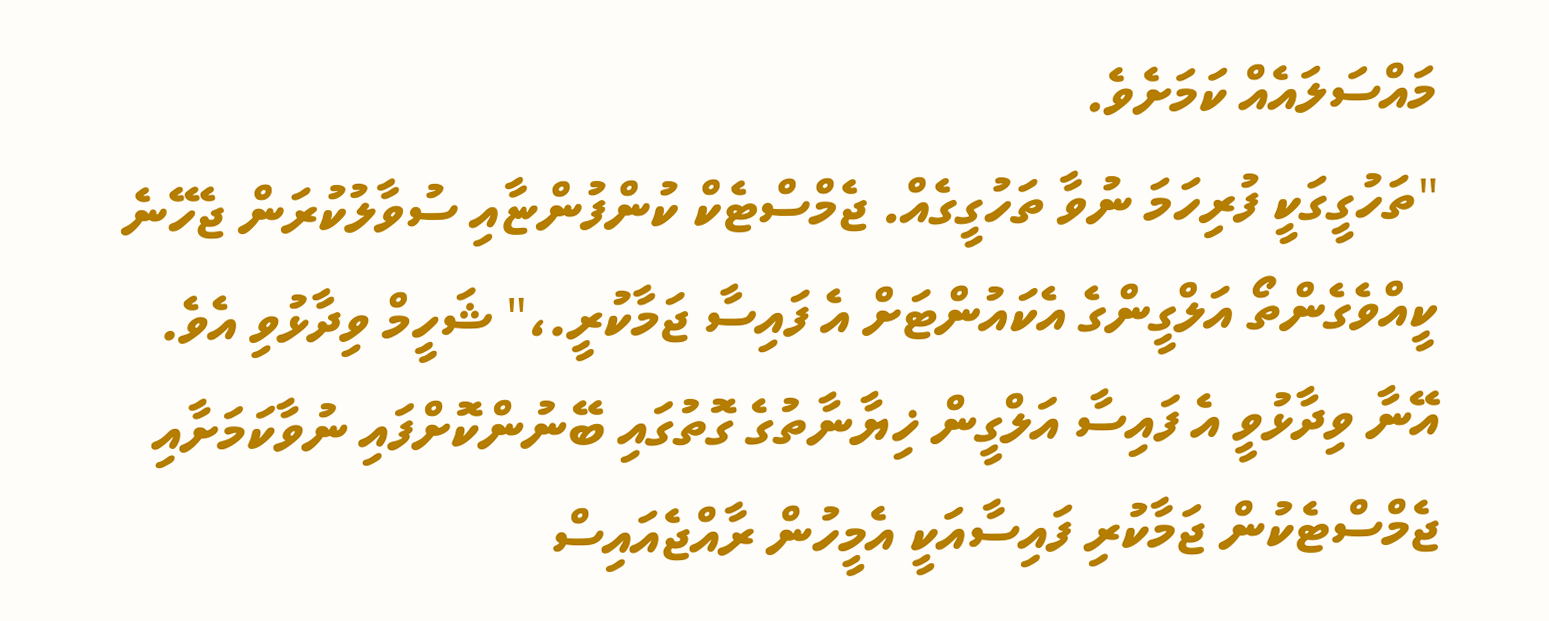މައްސަލައެއް ކަމަށެވެ.
"ތަހުގީގަކީ ފުރިހަމަ ނުވާ ތަހުގީގެއް. ޖެމްސްޓެކް ކުންފުންޏާއި ސުވާލުކުރަން ޖެހޭނެ ކީއްވެގެންތޯ އަލްގީންގެ އެކައުންޓަށް އެ ފައިސާ ޖަމާކުރީ.،" ޝަހީމް ވިދާޅުވި އެވެ.
އޭނާ ވިދާޅުވީ އެ ފައިސާ އަލްގީން ޚިޔާނާތުގެ ގޮތުގައި ބޭނުންކޮށްފައި ނުވާކަމަށާއި ޖެމްސްޓެކުން ޖަމާކުރި ފައިސާއަކީ އެމީހުން ރާއްޖެއައިސް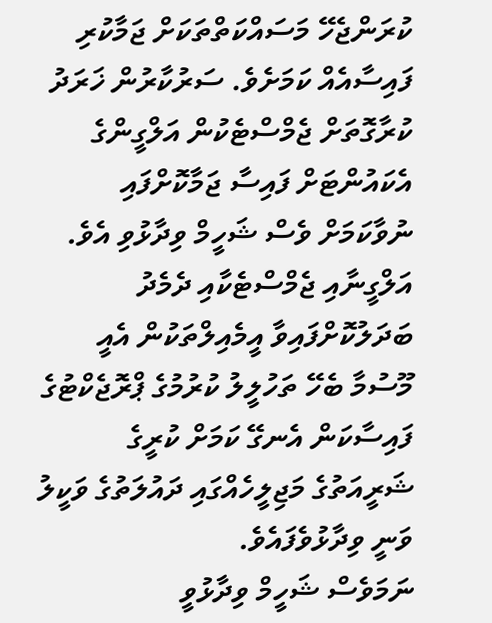ކުރަންޖެހޭ މަސައްކަތްތަކަށް ޖަމާކުރި ފައިސާއެއް ކަމަށެވެ. ސަރުކާރުން ޚަރަދު ކުރާގޮތަށް ޖެމްސްޓެކުން އަލްގީންގެ އެކައުންޓަށް ފައިސާ ޖަމާކޮށްފައި ނުވާކަމަށް ވެސް ޝަހީމް ވިދާޅުވި އެވެ.
އަލްގީނާއި ޖެމްސްޓެކާއި ދެމެދު ބަދަލުކޮށްފައިވާ އީމެއިލްތަކުން އެއީ މޫސުމާ ބެހޭ ތަހުލީލު ކުރުމުގެ ޕްރޮޖެކްޓުގެ ފައިސާކަން އެނގޭ ކަމަށް ކުރީގެ ޝަރީއަތުގެ މަޖިލީހެއްގައި ދައުލަތުގެ ވަކީލު ވަނީ ވިދާޅުވެފައެވެ.
ނަމަވެސް ޝަހީމް ވިދާޅުވީ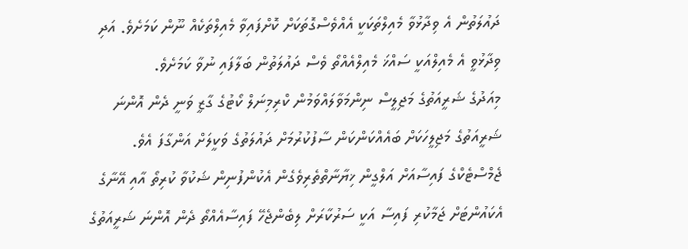ދައުލަތުން އެ ވިދާޅުވާ މެއިލްތަކަކީ އެއްވެސްގޮތަކަށް ކޮށްފައިވާ މެއިލްތަކެއް ނޫން ކަމަށެވެ. އަދި ވިދާޅުވީ އެ މެއިލްއަކީ ސައްޚަ މެއިލްއެއްތޯ ވެސް ދައުލަތުން ބަލާފައި ނުވާ ކަމަށެވެ.
މިއަދުގެ ޝަރީއަތުގެ މަޖިލީސް ނިންމަވާލައްވަމުން ކްރިމިނަލް ކޯޓުގެ ގާޒީ ވަނީ ދެން އޮންނަ ޝަރީއަތުގެ މަޖިލީހަކަށް ބައެއްކަންކަން ސާފުކުރުމަށް ދައުލަތުގެ ވަކީލަށް އަންގާފަ އެވެ.
ޖެމްސްޓެކްގެ ފައިސާއަށް އަލްގީން ޚިޔާނާތްތެރިވެގެން އެކުންފުނިން ޝަކުވާ ކުރިތޯ އާއި އޭނާގެ އެކައުންޓަށް ޖަމާކުރި ފައިސާ އަކީ ސަރުކާރަށް ލިބެންޖެހޭ ފައިސާއެއްތޯ ދެން އޮންނަ ޝަރީއަތުގެ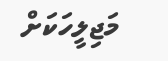މަޖިލީހަކަށް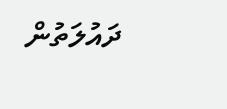ދައުލަތުން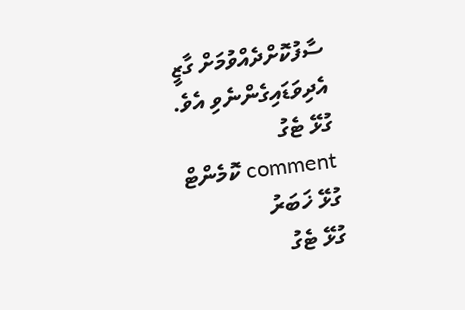ސާފުކޮށްދެއްވުމަށް ގާޒީ އެދިވަޑައިގެންނެވި އެވެ.
ގުޅޭ ޓެގު
comment ކޮމެންޓް
ގުޅޭ ޚަބަރު
ގުޅޭ ޓެގު